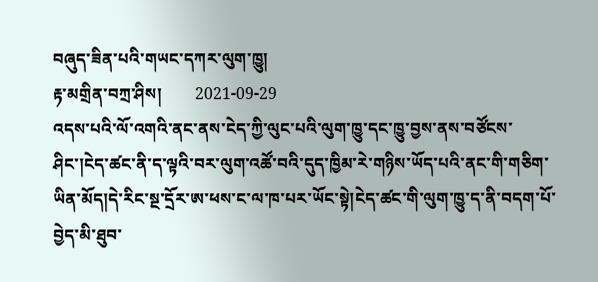བཞུད་ཟིན་པའི་གཡང་དཀར་ལུག་ཁྱུ།
རྟ་མགྲིན་བཀྲ་ཤིས།        2021-09-29
འདས་པའི་ལོ་འགའི་ནང་ནས་ངེད་ཀྱི་ལུང་པའི་ལུག་ཁྱུ་དང་ཁྱུ་བྱས་ནས་བཙོངས་ཤིང་།ངེད་ཚང་ནི་ད་ལྟའི་བར་ལུག་འཚོ་བའི་དུད་ཁྱིམ་རེ་གཉིས་ཡོད་པའི་ནང་གི་གཅིག་ཡིན་མོད།དེ་རིང་སྔ་དྲོར་ཨ་ཕས་ང་ལ་ཁ་པར་ཡོང་སྟེ།ངེད་ཚང་གི་ལུག་ཁྱུ་ད་ནི་བདག་པོ་བྱེད་མི་ཐུབ་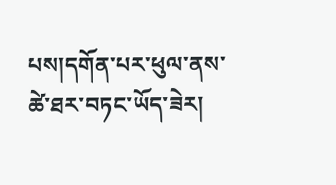པས།དགོན་པར་ཕུལ་ནས་ཚེ་ཐར་བཏང་ཡོད་ཟེར།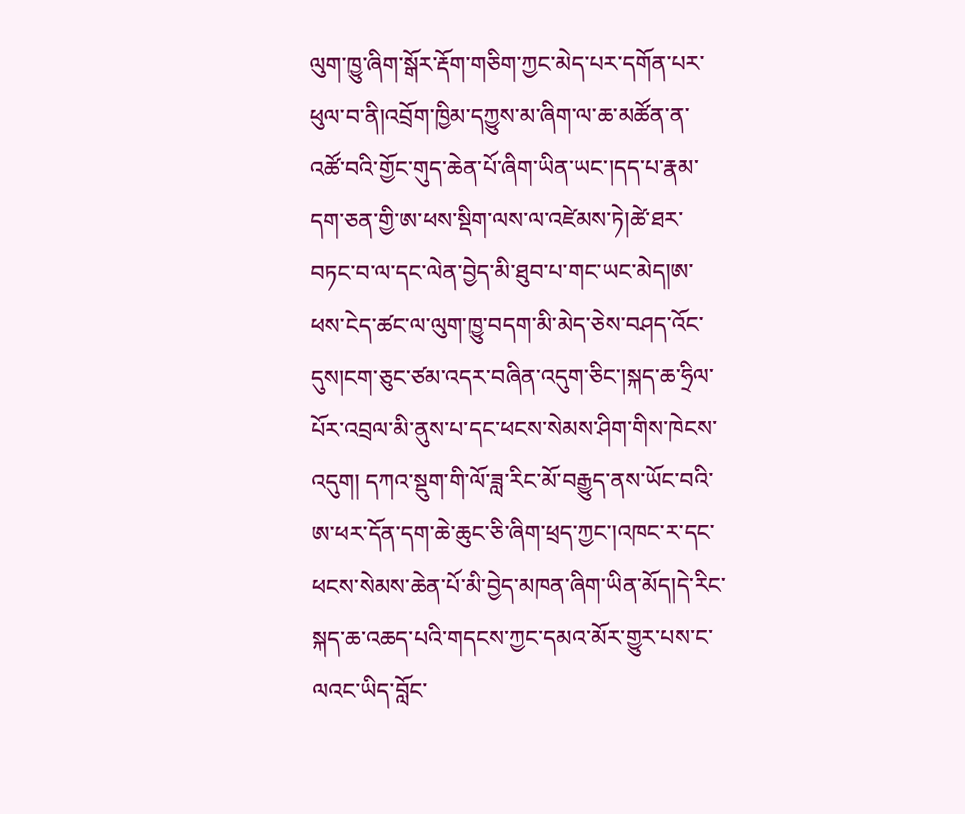ལུག་ཁྱུ་ཞིག་སྒོར་རྡོག་གཅིག་ཀྱང་མེད་པར་དགོན་པར་ཕུལ་བ་ནི།འབྲོག་ཁྱིམ་དཀྱུས་མ་ཞིག་ལ་ཆ་མཚོན་ན་འཚོ་བའི་གྱོང་གུད་ཆེན་པོ་ཞིག་ཡིན་ཡང་།དད་པ་རྣམ་དག་ཅན་གྱི་ཨ་ཕས་སྡིག་ལས་ལ་འཛེམས་ཏེ།ཚེ་ཐར་བཏང་བ་ལ་དང་ལེན་བྱེད་མི་ཐུབ་པ་གང་ཡང་མེད།ཨ་ཕས་ངེད་ཚང་ལ་ལུག་ཁྱུ་བདག་མི་མེད་ཅེས་བཤད་འོང་དུས།ངག་ཅུང་ཙམ་འདར་བཞིན་འདུག་ཅིང་།སྐད་ཆ་ཧྲིལ་པོར་འབྲལ་མི་ནུས་པ་དང་ཕངས་སེམས་ཤིག་གིས་ཁེངས་འདུག། དཀའ་སྡུག་གི་ལོ་ཟླ་རིང་མོ་བརྒྱུད་ནས་ཡོང་བའི་ཨ་ཕར་དོན་དག་ཆེ་ཆུང་ཅི་ཞིག་ཕྲད་ཀྱང་།འཁང་ར་དང་ཕངས་སེམས་ཆེན་པོ་མི་བྱེད་མཁན་ཞིག་ཡིན་མོད།དེ་རིང་སྐད་ཆ་འཆད་པའི་གདངས་ཀྱང་དམའ་མོར་གྱུར་པས་ང་ལའང་ཡིད་བློང་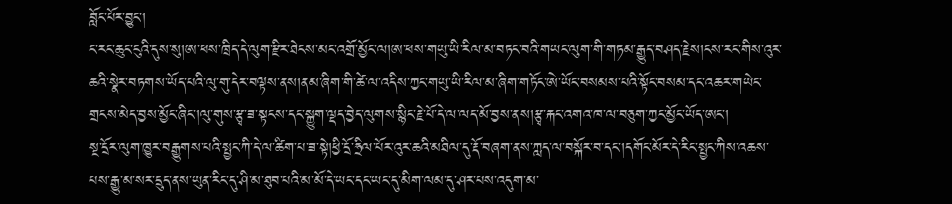བློང་པོར་བྱུང་།
ང་རང་ཆུང་ངུའི་དུས་སུ།ཨ་ཕས་ཁྲིད་དེ་ལུག་རྫིར་ཐེངས་མང་འགྲོ་མྱོང་ལ།ཨ་ཕས་གཡུ་ཡི་རིལ་མ་བཏང་བའི་གཡང་ལུག་གི་གཏམ་རྒྱུད་བཤད་རྗེས།ངས་རང་གིས་འུར་ཆའི་སྣེར་བཏགས་ཡོད་པའི་ལུ་གུ་དེར་བལྟས་ནས།ནམ་ཞིག་གི་ཚེ་ལ་འདིས་ཀྱང་གཡུ་ཡི་རིལ་མ་ཞིག་གཏོང་ཨེ་ཡོང་བསམས་པའི་སྟོང་བསམ་དང་འཆར་གཡེང་གྲངས་མེད་བྱས་མྱོང་ཞིང་།ལུ་གུས་རྩྭ་ཟ་སྟངས་དང་སྐྱུག་ལྡད་བྱེད་ལུགས་སྙིང་རྗེ་པོ་དེ་ལ་ལད་མོ་བྱས་ནས།རྩྭ་རྐང་འགའ་ཁ་ལ་བཅུག་ཀྱང་མྱོང་ཡོད་ཨང་།
སྔ་དྲོར་ལུག་ཁྱུར་བརྒྱུགས་པའི་སྤྱང་ཀི་དེ་ལ་ཚིག་པ་ཟ་སྟེ།ཕྱི་དྲོ་ཧྲིལ་པོར་འུར་ཆའི་མཐིལ་དུ་རྡོ་བཞག་ནས་ཀླད་ལ་བསྐོར་བ་དང་།དགོང་མོར་དེ་རིང་སྤྱང་ཀིས་འཆས་པས་རྒྱུ་མ་སར་དྲུད་ནས་ཡུན་རིང་དུ་ཤི་མ་ཐུབ་པའི་མ་མོ་དེ་ཡང་དང་ཡང་དུ་མིག་ལམ་དུ་ཤར་པས་འདུག་མ་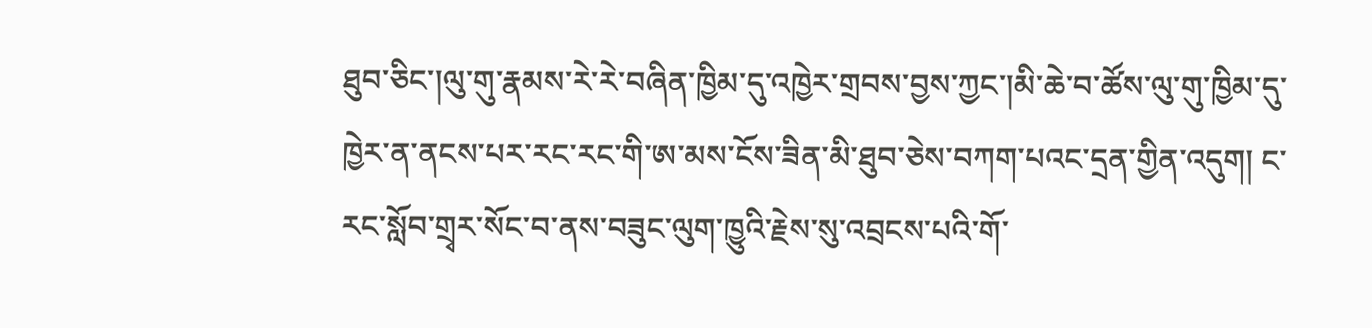ཐུབ་ཅིང་།ལུ་གུ་རྣམས་རེ་རེ་བཞིན་ཁྱིམ་དུ་འཁྱེར་གྲབས་བྱས་ཀྱང་།མི་ཆེ་བ་ཚོས་ལུ་གུ་ཁྱིམ་དུ་ཁྱེར་ན་ནངས་པར་རང་རང་གི་ཨ་མས་ངོས་ཟིན་མི་ཐུབ་ཅེས་བཀག་པའང་དྲན་གྱིན་འདུག། ང་རང་སློབ་གྲྭར་སོང་བ་ནས་བཟུང་ལུག་ཁྱུའི་རྗེས་སུ་འབྲངས་པའི་གོ་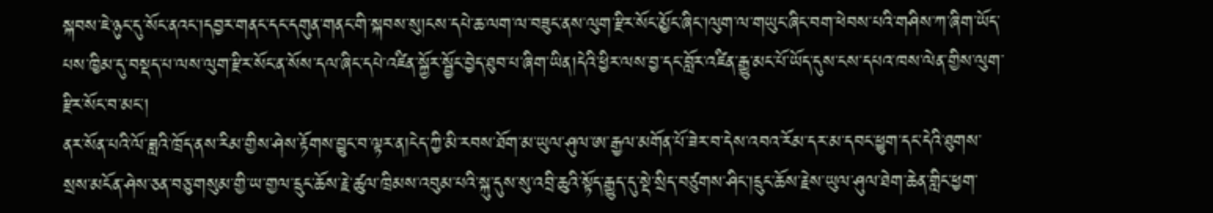སྐབས་ཇེ་ཉུང་དུ་སོང་ནའང་།དབྱར་གནང་དང་དགུན་གནང་གི་སྐབས་སུ།ངས་དཔེ་ཆ་ལག་ལ་བཟུང་ནས་ལུག་རྫིར་སོང་མྱོང་ཞིང་།ལུག་ལ་གཡུང་ཞིང་བག་ཕེབས་པའི་གཤིས་ཀ་ཞིག་ཡོད་པས་ཁྱིམ་དུ་བསྡད་པ་ལས་ལུག་རྫིར་སོང་ན་སོས་དལ་ཞིང་དཔེ་འཛིན་སྐྱོར་སྦྱོང་བྱེད་ཐུབ་པ་ཞིག་ཡིན།དེའི་ཕྱིར་ལས་བྱ་དང་བློར་འཛིན་རྒྱུ་མང་པོ་ཡོད་དུས་ངས་དཔའ་ཁས་ལེན་གྱིས་ལུག་རྫིར་སོང་བ་མང་།
ནར་སོན་པའི་ལོ་ཟླའི་ཁྲོད་ནས་རིམ་གྱིས་ཤེས་རྟོགས་བྱུང་བ་ལྟར་ན།ངེད་ཀྱི་མི་རབས་ཐོག་མ་ཡུལ་ཤུལ་ཨ་རྒྱལ་མགོན་པོ་ཟེར་བ་དེས་འབའ་རོམ་དར་མ་དབང་ཕྱུག་དང་དེའི་ཐུགས་སྲས་མངོན་ཤེས་ཅན་བཅུ་གསུམ་གྱི་ཡ་གྱལ་དྲུང་ཆོས་རྗེ་ཚུལ་ཁྲིམས་འབུམ་པའི་སྐུ་དུས་སུ་འབྲི་ཆུའི་སྟོད་རྒྱུད་དུ་སྡེ་སྲིད་བཙུགས་ཤིང་།དྲུང་ཆོས་རྗེས་ཡུལ་ཤུལ་ཐེག་ཆེན་གླིང་ཕྱག་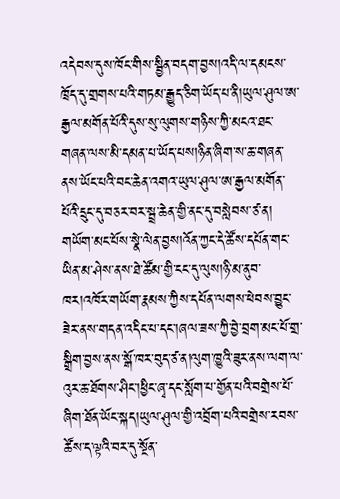འདེབས་དུས་ཁོང་གིས་སྦྱིན་བདག་བྱས།འདི་ལ་དམངས་ཁྲོད་དུ་གྲགས་པའི་གཏམ་རྒྱུད་ཅིག་ཡོད་པ་ནི།ཡུལ་ཤུལ་ཨ་རྒྱལ་མགོན་པོའི་དུས་སུ་ལུགས་གཉིས་ཀྱི་མངའ་ཐང་གཞན་ལས་མི་དམན་པ་ཡོད་པས།ཉིན་ཞིག་ས་ཆ་གཞན་ནས་ཡོང་པའི་བང་ཆེན་འགའ་ཡུལ་ཤུལ་ཨ་རྒྱལ་མགོན་པོའི་དྲུང་དུ་བཅར་བར་སྦྲ་ཆེན་གྱི་ནང་དུ་བསླེབས་ཙ་ན། གཡོག་མང་པོས་སྣེ་ལེན་བྱས།འོན་ཀྱང་དེ་ཚོས་དཔོན་གང་ཡིན་མ་ཤེས་ནས་ཐེ་ཚོམ་གྱི་ངང་དུ་ལུས།ཉི་མ་ནུབ་ཁར།འཁོར་གཡོག་རྣམས་ཀྱིས་དཔོན་ལགས་ཕེབས་བྱུང་ཟེར་ནས་གདན་འདིང་པ་དང་།ཞལ་ཟས་ཀྱི་བྱེ་བྲག་མང་པོ་གྲ་སྒྲིག་བྱས་ནས་སྒོ་ཁར་བུད་ཙ་ན།ལུག་ཁྱུའི་ཟུར་ནས་ལག་ལ་འུར་ཆ་ཐོགས་ཤིང་།ཕྱིང་ཞྭ་དང་སློག་པ་གྱོན་པའི་བགྲེས་པོ་ཞིག་ཐོན་ཡོང་སྐད།ཡུལ་ཤུལ་གྱི་འབྲོག་པའི་བགྲེས་རབས་ཚོས་ད་ལྟའི་བར་དུ་སྔོན་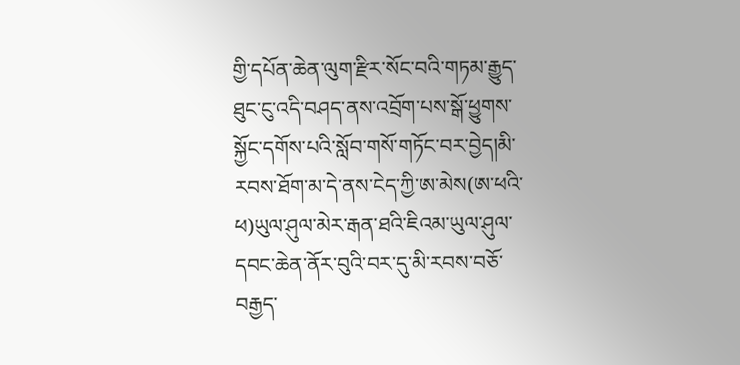གྱི་དཔོན་ཆེན་ལུག་རྫིར་སོང་བའི་གཏམ་རྒྱུད་ཐུང་ངུ་འདི་བཤད་ནས་འབྲོག་པས་སྒོ་ཕྱུགས་སྐྱོང་དགོས་པའི་སློབ་གསོ་གཏོང་བར་བྱེད།མི་རབས་ཐོག་མ་དེ་ནས་ངེད་ཀྱི་ཨ་མེས(ཨ་ཕའི་ཕ)ཡུལ་ཤུལ་མེར་རྒན་ཐའི་ཇིའམ་ཡུལ་ཤུལ་དབང་ཆེན་ནོར་བུའི་བར་དུ་མི་རབས་བཅོ་བརྒྱད་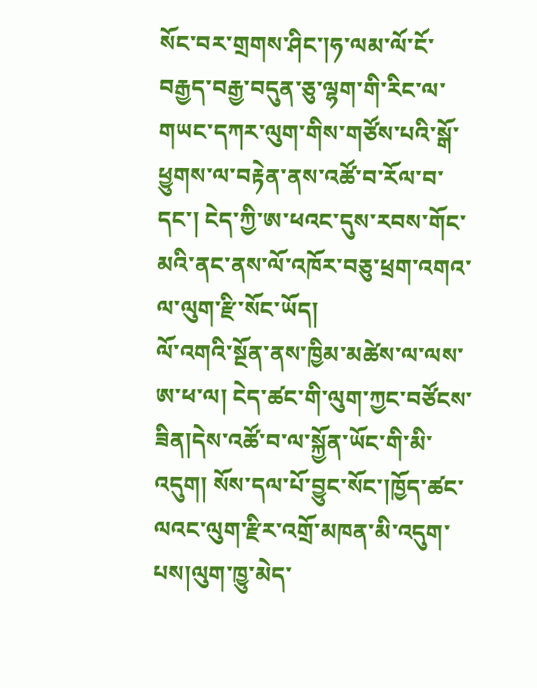སོང་བར་གྲགས་ཤིང་།ཧ་ལམ་ལོ་ངོ་བརྒྱད་བརྒྱ་བདུན་ཅུ་ལྷག་གི་རིང་ལ་གཡང་དཀར་ལུག་གིས་གཙོས་པའི་སྒོ་ཕྱུགས་ལ་བརྟེན་ནས་འཚོ་བ་རོལ་བ་དང་། ངེད་ཀྱི་ཨ་ཕའང་དུས་རབས་གོང་མའི་ནང་ནས་ལོ་འཁོར་བཅུ་ཕྲག་འགའ་ལ་ལུག་རྫི་སོང་ཡོད།
ལོ་འགའི་སྔོན་ནས་ཁྱིམ་མཚེས་ལ་ལས་ཨ་ཕ་ལ། ངེད་ཚང་གི་ལུག་ཀྱང་བཙོངས་ཟིན།དེས་འཚོ་བ་ལ་སྐྱོན་ཡོང་གི་མི་འདུག། སོས་དལ་པོ་བྱུང་སོང་།ཁྱོད་ཚང་ལའང་ལུག་རྫིར་འགྲོ་མཁན་མི་འདུག་པས།ལུག་ཁྱུ་མེད་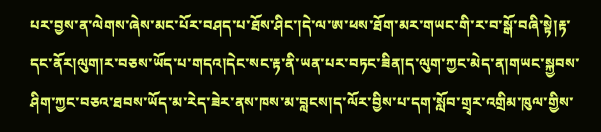པར་བྱས་ན་ལེགས་ཞེས་མང་པོར་བཤད་པ་ཐོས་ཤིང་།དེ་ལ་ཨ་ཕས་ཐོག་མར་གཡང་གི་ར་བ་སྒོ་བཞི་སྟེ།རྟ་དང་ནོར།ལུག།ར་བཅས་ཡོད་པ་གདའ།དེང་སང་རྟ་ནི་ཡན་པར་བཏང་ཟིན།ད་ལུག་ཀྱང་མེད་ན།གཡང་སྐྱབས་ཤིག་ཀྱང་བཅའ་ཐབས་ཡོད་མ་རེད་ཟེར་ནས་ཁས་མ་བླངས།ད་ལོར་བྱིས་པ་དག་སློབ་གྲྭར་འགྲིམ་ཁུལ་གྱིས་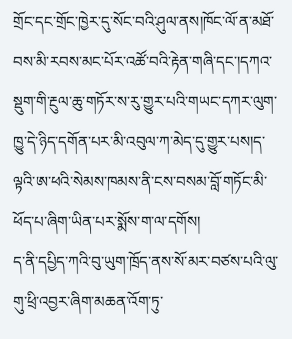གྲོང་དང་གྲོང་ཁྱེར་དུ་སོང་བའི་ཤུལ་ནས།ཁོང་ལོ་ན་མཐོ་བས་མི་རབས་མང་པོར་འཚོ་བའི་རྟེན་གཞི་དང་།དཀའ་སྡུག་གི་རྔུལ་ཆུ་གཏོར་ས་རུ་གྱུར་པའི་གཡང་དཀར་ལུག་ཁྱུ་དེ་ཉིད་དགོན་པར་མི་འབུལ་ཀ་མེད་དུ་གྱུར་པས།ད་ལྟའི་ཨ་ཕའི་སེམས་ཁམས་ནི་ངས་བསམ་བློ་གཏོང་མི་ཕོད་པ་ཞིག་ཡིན་པར་སྨོས་ག་ལ་དགོས།
ད་ནི་དཔྱིད་ཀའི་བུ་ཡུག་ཁྲོད་ནས་སོ་མར་བཙས་པའི་ལུ་གུ་ཕྲི་འབྱར་ཞིག་མཆན་འོག་ཏུ་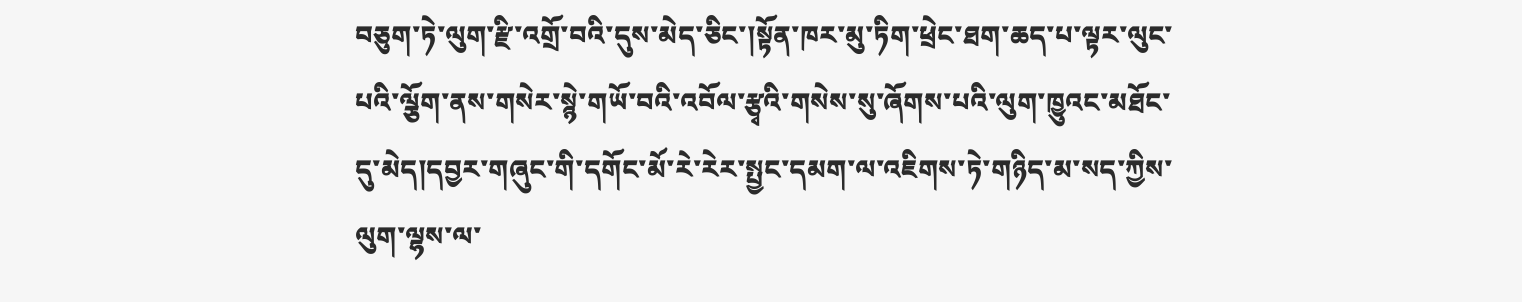བཅུག་ཏེ་ལུག་རྫི་འགྲོ་བའི་དུས་མེད་ཅིང་།སྟོན་ཁར་མུ་ཏིག་ཕྲེང་ཐག་ཆད་པ་ལྟར་ལུང་པའི་ལྕོག་ནས་གསེར་སྙེ་གཡོ་བའི་འབོལ་རྩྭའི་གསེས་སུ་ཞོགས་པའི་ལུག་ཁྱུའང་མཐོང་དུ་མེད།དབྱར་གཞུང་གི་དགོང་མོ་རེ་རེར་སྤྱང་དམག་ལ་འཇིགས་ཏེ་གཉིད་མ་སད་ཀྱིས་ལུག་ལྷས་ལ་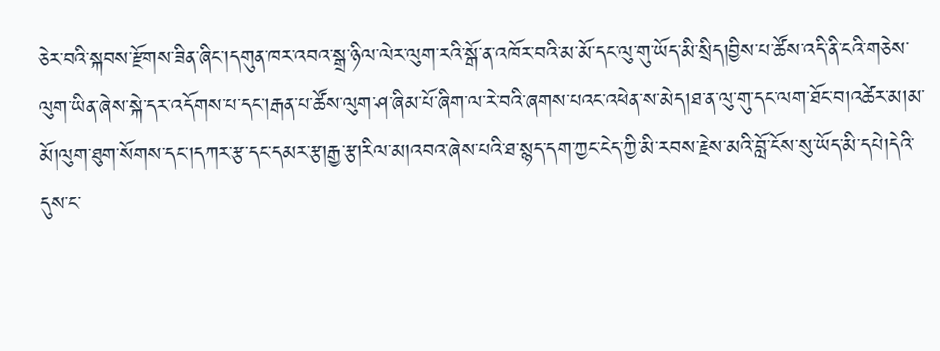ཅེར་བའི་སྐབས་རྫོགས་ཟིན་ཞིང་།དགུན་ཁར་འབའ་སྒྲ་ཉིལ་ལེར་ལུག་རའི་སྒོ་ན་འཁོར་བའི་མ་མོ་དང་ལུ་གུ་ཡོད་མི་སྲིད།བྱིས་པ་ཚོས་འདི་ནི་ངའི་གཅེས་ལུག་ཡིན་ཞེས་སྐེ་དར་འདོགས་པ་དང་།རྒན་པ་ཚོས་ལུག་ཤ་ཞིམ་པོ་ཞིག་ལ་རེ་བའི་ཞགས་པའང་འཕེན་ས་མེད།ཐ་ན་ལུ་གུ་དང་ལག་ཐོང་བ།འཚེར་མ།མ་མོ།ལུག་ཐུག་སོགས་དང་།དཀར་རྩ་དང་དམར་རྩ།རྒྱ་རྩ།རིལ་མ།འབའ་ཞེས་པའི་ཐ་སྙད་དག་ཀྱང་ངེད་ཀྱི་མི་རབས་རྗེས་མའི་བློ་ངོས་སུ་ཡོད་མི་དཔེ།དེའི་དུས་ང་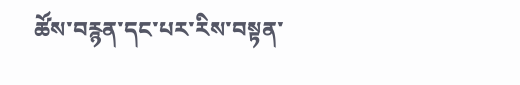ཚོས་བརྙན་དང་པར་རིས་བསྟན་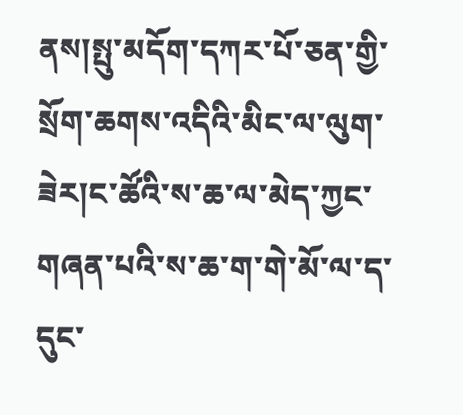ནས།སྤུ་མདོག་དཀར་པོ་ཅན་གྱི་སྲོག་ཆགས་འདིའི་མིང་ལ་ལུག་ཟེར།ང་ཚོའི་ས་ཆ་ལ་མེད་ཀྱང་གཞན་པའི་ས་ཆ་ག་གེ་མོ་ལ་ད་དུང་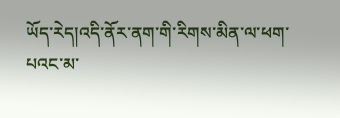ཡོད་རེད།འདི་ནོར་ནག་གི་རིགས་མིན་ལ་ཕག་པའང་མ་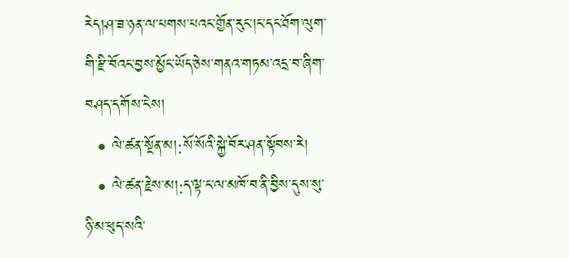རེད།ཤ་ཟ་ཉན་ལ་པགས་པའང་གྱོན་རུང་།ང་དང་ཐོག་ལུག་གི་རྫི་བོའང་བྱས་མྱོང་ཡོད་ཅེས་གནའ་གཏམ་འདྲ་བ་ཞིག་བཤད་དགོས་ངེས།
  • ལེ་ཚན་སྔོན་མ།:སོ་སོའི་སྐྱེ་བོར་ཤན་སྟོབས་རེ།
  • ལེ་ཚན་རྗེས་མ།:ད་ལྟ་ང་ལ་མཁོ་བ་ནི་བྱིས་དུས་སུ་ཉི་མ་ཕུད་སའི་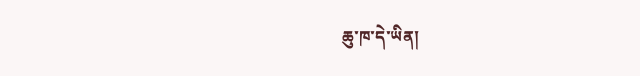ཆུ་ཁ་དེ་ཡིན།